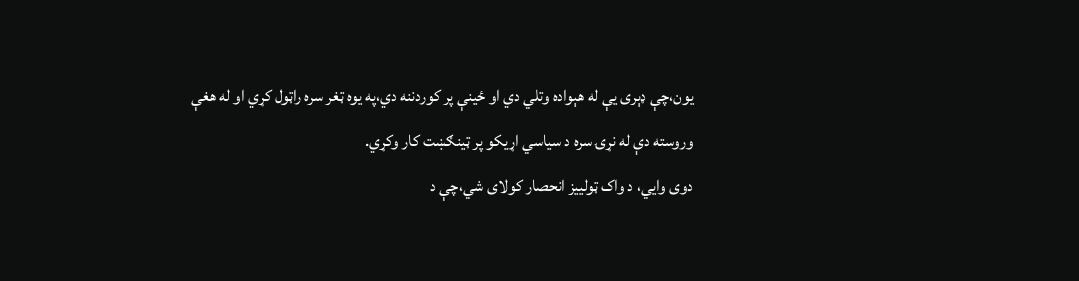یون،چې ډېری یې له هېواده وتلي دي او ځینې پر کوردننه دي،په یوه ټغر سره راټول کړي او له هغې وروسته دې له نړۍ سره د سیاسي اړیکو پر ټینګښت کار وکړي.
دوی وايي، د واک ټولییز انحصار کولای شي،چې د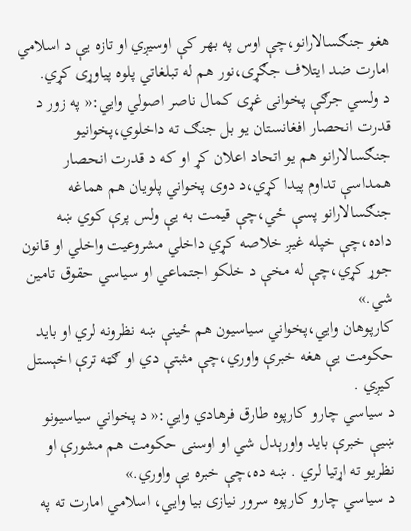هغو جنګسالارانو،چې اوس په بهر کې اوسیږي او تازه یې د اسلامي امارت ضد ایتلاف جګړی،نور هم له تبلغاتي پلوه پیاوړی کړي.
د ولسي جرګې پخوانی غړی کمال ناصر اصولي وايي:« په زور د قدرت انحصار افغانستان یو بل جنګ ته داخلوي،پخوانیو جنګسالارانو هم یو اتحاد اعلان کړ او که د قدرت انحصار همداسې تداوم پیدا کړي،د دوی پخواني پلویان هم هماغه جنګسالارانو پسې ځي،چې قیمت به یې ولس پرې کوي ښه داده،چې خپله غیږ خلاصه کړي داخلي مشروعیت واخلي او قانون جوړ کړي،چې له مخې د خلکو اجتماعي او سیاسي حقوق تامین شي.»
کارپوهان وايي،پخواني سیاسیون هم ځینې ښه نظرونه لري او باید حکومت یې هغه خبرې واوري،چې مثبتې دي او ګټه ترې اخېستل کیږي .
د سیاسي چارو کارپوه طارق فرهادي وايي:« د پخواني سیاسیونو ښیې خبرې باید واورېدل شي او اوسنی حکومت هم مشورې او نظریو ته اړتیا لري . ښه ده،چې خبره یې واوري.»
د سیاسي چارو کارپوه سرور نیازی بیا وايي، اسلامي امارت ته په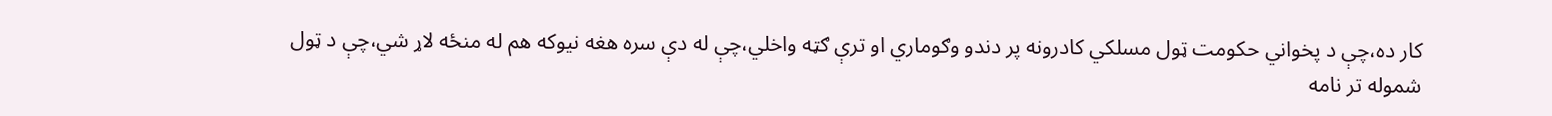کار ده،چې د پخواني حکومت ټول مسلکي کادرونه پر دندو وګوماري او ترې ګټه واخلي،چې له دې سره هغه نیوکه هم له منځه لاړ شي،چې د ټول شموله تر نامه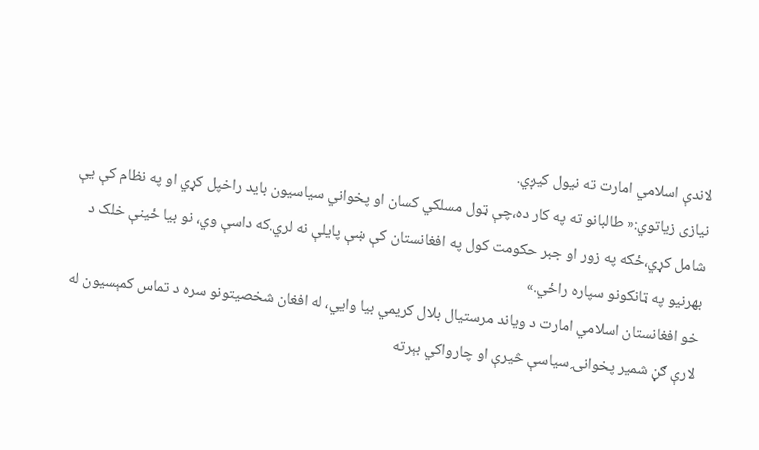لاندې اسلامي امارت ته نیول کیږي.
نیازی زیاتوي:« طالبانو ته په کار ده،چې ټول مسلکي کسان او پخواني سیاسیون باید راخپل کړي او په نظام کې یې شامل کړي،ځکه په زور او جبر حکومت کول په افغانستان کې ښې پایلې نه لري.که داسې وي، نو بیا ځینې خلک د بهرنیو په ټانکونو سپاره راځي.»
خو افغانستان اسلامي امارت د ویاند مرستیال بلال کریمي بیا وايي، له افغان شخصیتونو سره د تماس کمېسیون له لارې ګڼ شمیر پخوانۍ سیاسې څیرې او چارواکي بېرته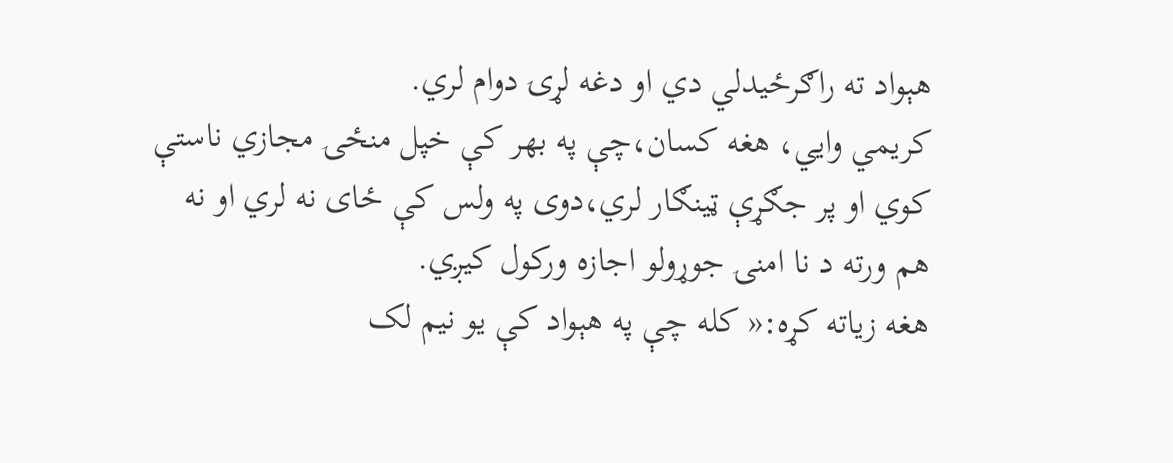هېواد ته راګرځیدلي دي او دغه لړۍ دوام لري.
کریمي وايي، هغه کسان،چې په بهر کې خپل منځۍ مجازي ناستې کوي او پر جګړې ټینګار لري،دوی په ولس کې ځای نه لري او نه هم ورته د نا امنۍ جوړولو اجازه ورکول کیږي.
هغه زیاته کړه:« کله چې په هېواد کې یو نیم لک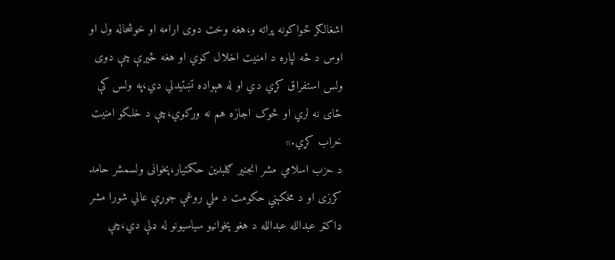اشغالګر ځواکونه پراته و،هغه وخت دوی ارامه او خوشحاله ول او اوس د څه لپاره د امنیت اخلال کوي او هغه څیرې چې دوی ولس استفراق کړي دي او له هېواده تښتیدلي دي،په ولس کې ځای نه لري او څوک اجازه هم نه ورکوي،چې د خلکو امنیت خراب کړي.»
د حزب اسلامي مشر انجنیر ګلبدین حکمتیار،پخوانی ولسمشر حامد کرزی او د مخکېني حکومت د ملي روغې جوړې عالي شورا مشر ډاکټر عبدالله عبدالله د هغو پخوانیو سیاسیونو له ډلې دي،چې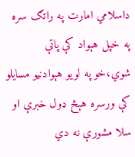داسلامي امارت په راتګ سره په خپل هېواد کې پاتې شوي،خو په لویو هېوادنیو مسایلو کې ورسره هېڅ ډول خبرې او سلا مشورې نه دي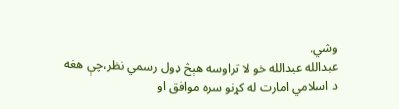وشي.
عبدالله عبدالله خو لا تراوسه هېڅ ډول رسمي نظر،چې هغه د اسلامي امارت له کړنو سره موافق او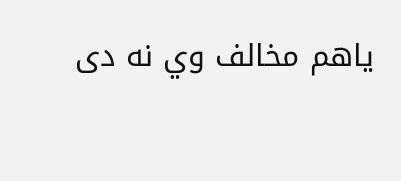یاهم مخالف وي نه دی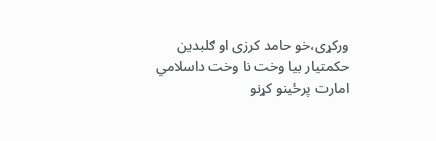ورکړی،خو حامد کرزی او ګلبدین حکمتیار بیا وخت نا وخت داسلامي امارت پرځینو کړنو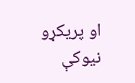او پریکړو نیوکې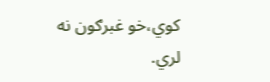کوي،خو غبرګون نه لري.